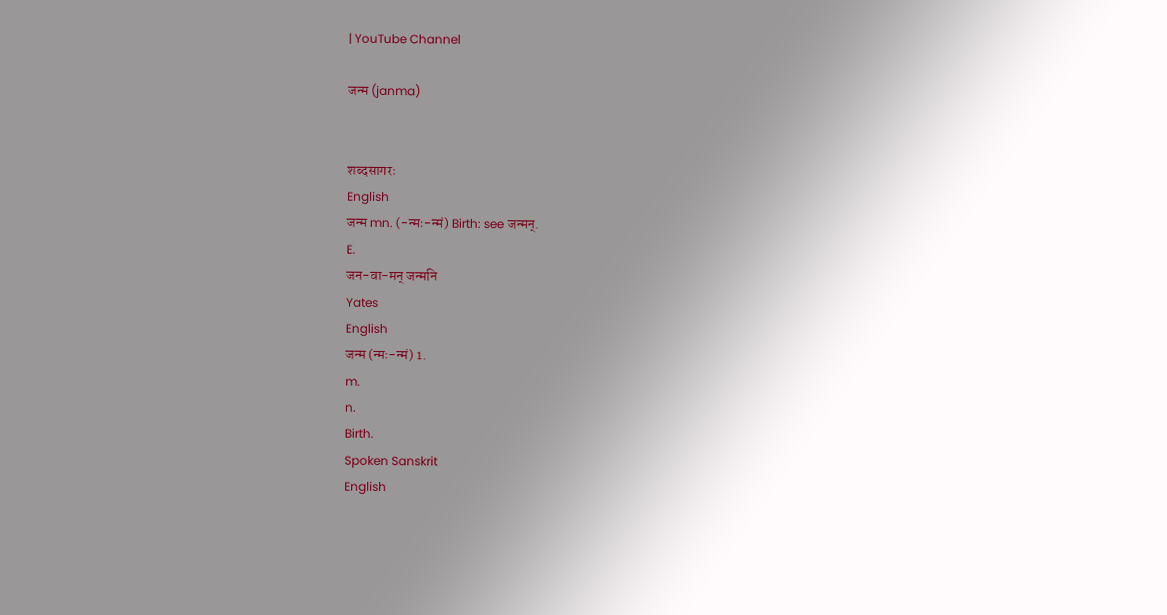| YouTube Channel

जन्म (janma)


शब्दसागरः
English
जन्म mn. (-न्मः-न्मं) Birth: see जन्मन्.
E.
जन-वा-मन् जन्मनि
Yates
English
जन्म (न्मः-न्मं) 1.
m.
n.
Birth.
Spoken Sanskrit
English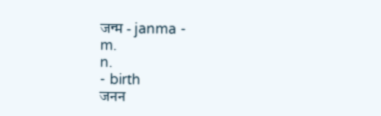जन्म - janma -
m.
n.
- birth
जनन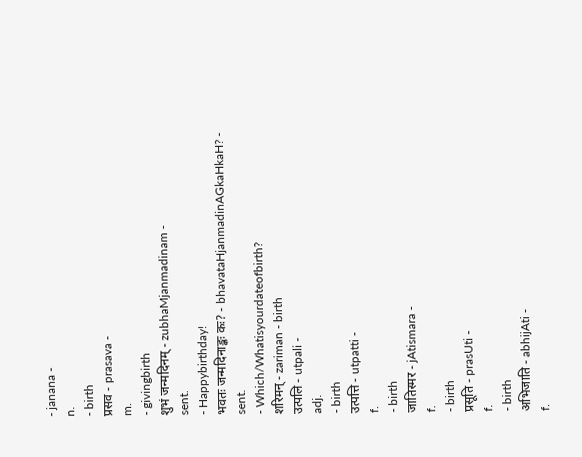- janana -
n.
- birth
प्रसव - prasava -
m.
- givingbirth
शुभं जन्मदिनम् - zubhaMjanmadinam -
sent.
- Happybirthday!
भवतः जन्मदिनाङ्कः कः? - bhavataHjanmadinAGkaHkaH? -
sent.
- Which/Whatisyourdateofbirth?
शरिमन् - zariman - birth
उत्पलि - utpali -
adj.
- birth
उत्पत्ति - utpatti -
f.
- birth
जातिस्मर - jAtismara -
f.
- birth
प्रसूति - prasUti -
f.
- birth
अभिजाति - abhijAti -
f.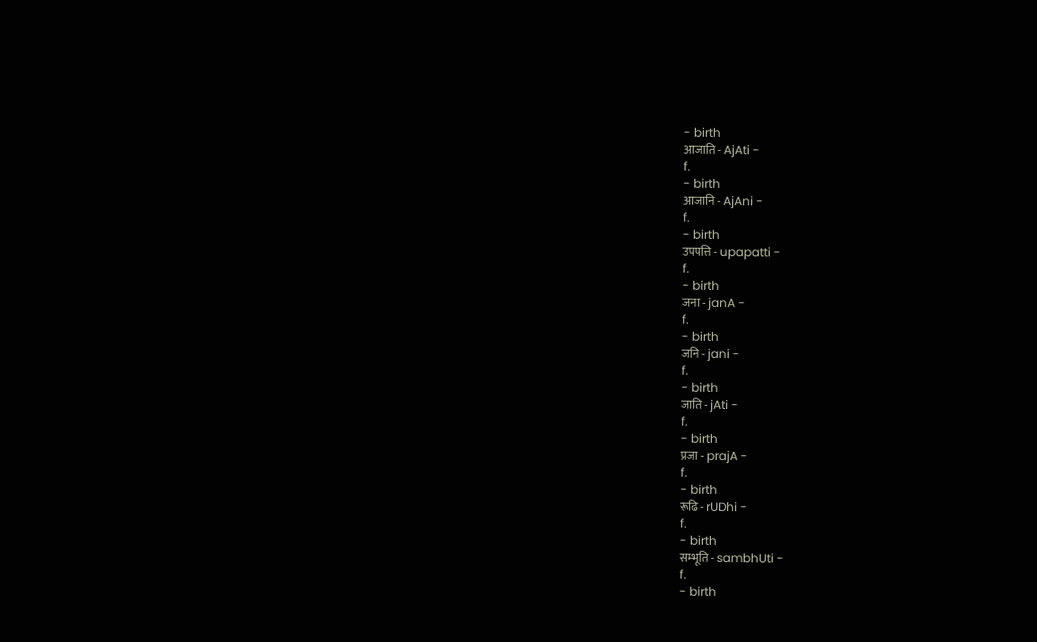- birth
आजाति - AjAti -
f.
- birth
आजानि - AjAni -
f.
- birth
उपपत्ति - upapatti -
f.
- birth
जना - janA -
f.
- birth
जनि - jani -
f.
- birth
जाति - jAti -
f.
- birth
प्रजा - prajA -
f.
- birth
रूढि - rUDhi -
f.
- birth
सम्भूति - sambhUti -
f.
- birth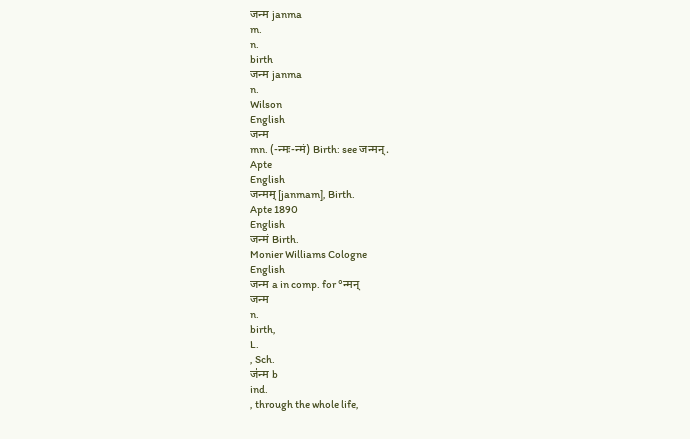जन्म janma
m.
n.
birth
जन्म janma
n.
Wilson
English
जन्म
mn. (-न्मः-न्मं) Birth: see जन्मन्.
Apte
English
जन्मम् [janmam], Birth.
Apte 1890
English
जन्मं Birth.
Monier Williams Cologne
English
जन्म a in comp. for °न्मन्
जन्म
n.
birth,
L.
, Sch.
ज॑न्म b
ind.
, through the whole life,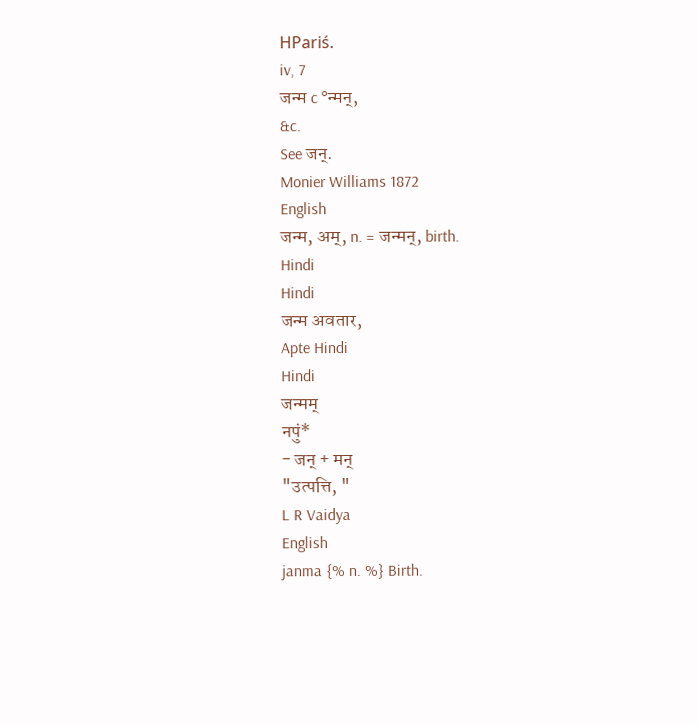HPariś.
iv, 7
जन्म c °न्मन्,
&c.
See जन्.
Monier Williams 1872
English
जन्म, अम्, n. = जन्मन्, birth.
Hindi
Hindi
जन्म अवतार,
Apte Hindi
Hindi
जन्मम्
नपुं*
- जन् + मन्
"उत्पत्ति, "
L R Vaidya
English
janma {% n. %} Birth.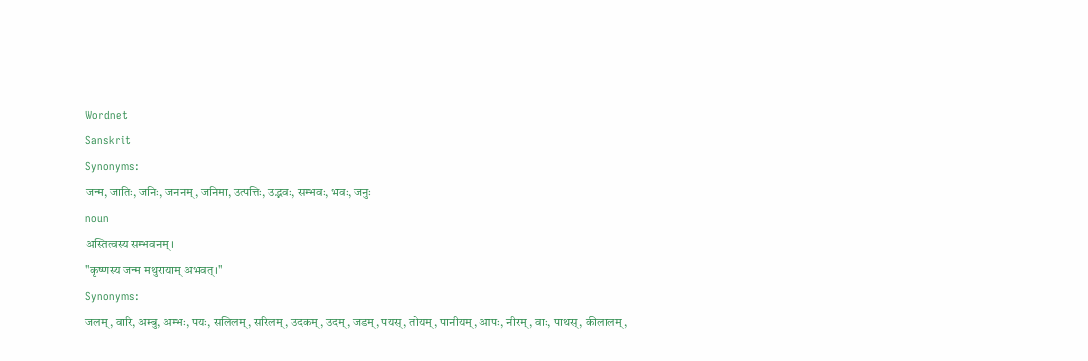Wordnet
Sanskrit
Synonyms:
जन्म, जातिः, जनिः, जननम्, जनिमा, उत्पत्तिः, उद्भवः, सम्भवः, भवः, जनुः
noun
अस्तित्वस्य सम्भवनम्।
"कृष्णस्य जन्म मथुरायाम् अभवत्।"
Synonyms:
जलम्, वारि, अम्बु, अम्भः, पयः, सलिलम्, सरिलम्, उदकम्, उदम्, जडम्, पयस्, तोयम्, पानीयम्, आपः, नीरम्, वाः, पाथस्, कीलालम्,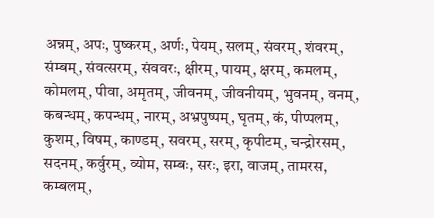अन्नम्, अपः, पुष्करम्, अर्णः, पेयम्, सलम्, संवरम्, शंवरम्, संम्बम्, संवत्सरम्, संववरः, क्षीरम्, पायम्, क्षरम्, कमलम्, कोमलम्, पीवा, अमृतम्, जीवनम्, जीवनीयम्, भुवनम्, वनम्, कबन्धम्, कपन्धम्, नारम्, अभ्रपुष्पम्, घृतम्, कं, पीप्पलम्, कुशम्, विषम्, काण्डम्, सवरम्, सरम्, कृपीटम्, चन्द्रोरसम्, सदनम्, कर्वुरम्, व्योम, सम्बः, सरः, इरा, वाजम्, तामरस, कम्बलम्,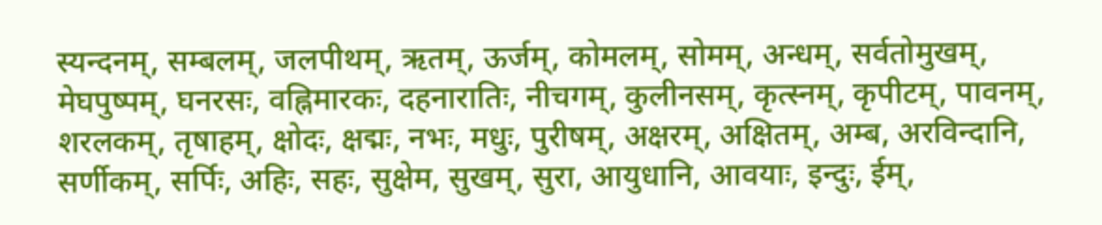स्यन्दनम्, सम्बलम्, जलपीथम्, ऋतम्, ऊर्जम्, कोमलम्, सोमम्, अन्धम्, सर्वतोमुखम्, मेघपुष्पम्, घनरसः, वह्निमारकः, दहनारातिः, नीचगम्, कुलीनसम्, कृत्स्नम्, कृपीटम्, पावनम्, शरलकम्, तृषाहम्, क्षोदः, क्षद्मः, नभः, मधुः, पुरीषम्, अक्षरम्, अक्षितम्, अम्ब, अरविन्दानि, सर्णीकम्, सर्पिः, अहिः, सहः, सुक्षेम, सुखम्, सुरा, आयुधानि, आवयाः, इन्दुः, ईम्,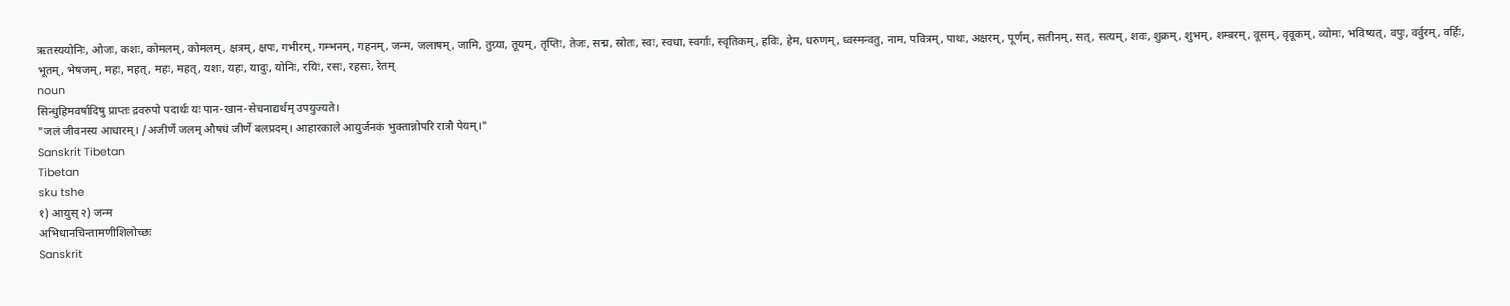ऋतस्ययोनिः, ओजः, कशः, कोमलम्, कोमलम्, क्षत्रम्, क्षपः, गभीरम्, गम्भनम्, गहनम्, जन्म, जलाषम्, जामि, तुग्र्या, तूयम्, तृप्तिः, तेजः, सद्म, स्रोतः, स्वः, स्वधा, स्वर्गाः, स्वृतिकम्, हविः, हेम, धरुणम्, ध्वस्मन्वतु, नाम, पवित्रम्, पाथः, अक्षरम्, पूर्णम्, सतीनम्, सत्, सत्यम्, शवः, शुक्रम्, शुभम्, शम्बरम्, वूसम्, वृवूकम्, व्योमः, भविष्यत्, वपुः, वर्वुरम्, वर्हिः, भूतम्, भेषजम्, महः, महत्, महः, महत्, यशः, यहः, यादुः, योनिः, रयिः, रसः, रहसः, रेतम्
noun
सिन्धुहिमवर्षादिषु प्राप्तः द्रवरुपो पदार्थः यः पान-खान-सेचनाद्यर्थम् उपयुज्यते।
"जलं जीवनस्य आधारम्। /अजीर्णे जलम् औषधं जीर्णे बलप्रदम्। आहारकाले आयुर्जनकं भुक्तान्नोपरि रात्रौ पेयम्।"
Sanskrit Tibetan
Tibetan
sku tshe
१) आयुस् २) जन्म
अभिधानचिन्तामणीशिलोच्छः
Sanskrit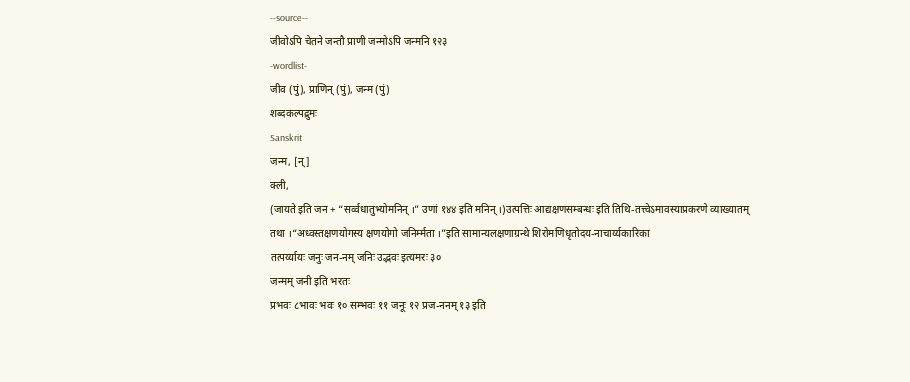--source--
जीवोऽपि चेतने जन्तौ प्राणी जन्मोऽपि जन्मनि १२३
-wordlist-
जीव (पुं), प्राणिन् (पुं), जन्म (पुं)
शब्दकल्पद्रुमः
Sanskrit
जन्म, [न्]
क्ली,
(जायते इति जन + “सर्व्वधातुभ्योमनिन् ।” उणां १४४ इति मनिन् ।)उत्पत्तिः आद्यक्षणसम्बन्धः इति तिथि-तत्त्वेऽमावस्याप्रकरणे व्याख्यातम्
तथा ।“अध्वस्तक्षणयोगस्य क्षणयोगो जनिर्म्मता ।”इति सामान्यलक्षणाग्रन्थे शिरोमणिधृतोदय-नाचार्य्यकारिका
तत्पर्य्यायः जनुः जन-नम् जनिः उद्भवः इत्यमरः ३०
जन्मम् जनी इति भरतः
प्रभवः ८भावः भवः १० सम्भवः ११ जनूः १२ प्रज-ननम् १३ इति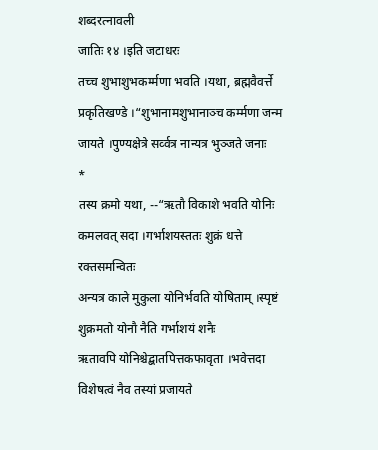शब्दरत्नावली
जातिः १४ ।इति जटाधरः
तच्च शुभाशुभकर्म्मणा भवति ।यथा, ब्रह्मवैवर्त्ते प्रकृतिखण्डे ।“शुभानामशुभानाञ्च कर्म्मणा जन्म जायते ।पुण्यक्षेत्रे सर्व्वत्र नान्यत्र भुञ्जते जनाः
*
तस्य क्रमो यथा, --“ऋतौ विकाशे भवति योनिः कमलवत् सदा ।गर्भाशयस्ततः शुक्रं धत्ते रक्तसमन्वितः
अन्यत्र काले मुकुला योनिर्भवति योषिताम् ।स्पृष्टं शुक्रमतो योनौ नैति गर्भाशयं शनैः
ऋतावपि योनिश्चेद्बातपित्तकफावृता ।भवेत्तदा विशेषत्वं नैव तस्यां प्रजायते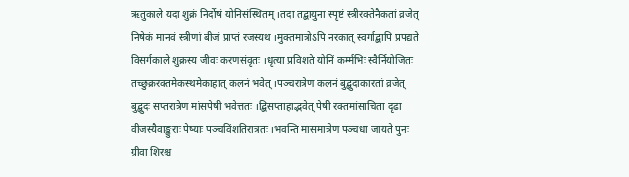ऋतुकाले यदा शुक्रं निर्दोषं योनिसंस्थितम् ।तदा तद्बायुना स्पृष्टं स्त्रीरक्तेनैकतां व्रजेत्
निषेकं मानवं स्त्रीणां बीजं प्राप्तं रजस्यथ ।मुक्तमात्रोऽपि नरकात् स्वर्गाद्बापि प्रपद्यते
विसर्गकाले शुक्रस्य जीवः करणसंवृतः ।धृत्या प्रविशते योनिं कर्म्मभिः स्वैर्नियोजितः
तच्छुक्ररक्तमेकस्थमेकाहात् कलनं भवेत् ।पञ्चरात्रेण कलनं बुद्बुदाकारतां व्रजेत्
बुद्बुदः सप्तरात्रेण मांसपेषी भवेत्ततः ।द्बिसप्ताहाद्भवेत् पेषी रक्तमांसाचिता दृढा
वीजस्यैवाङ्कुराः पेष्याः पञ्चविंशतिरात्रतः ।भवन्ति मासमात्रेण पञ्चधा जायते पुनः
ग्रीवा शिरश्च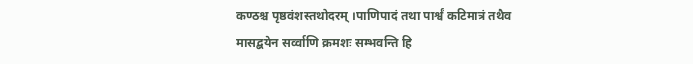कण्ठश्च पृष्ठवंशस्तथोदरम् ।पाणिपादं तथा पार्श्वं कटिमात्रं तथैव
मासद्बयेन सर्व्वाणि क्रमशः सम्भवन्ति हि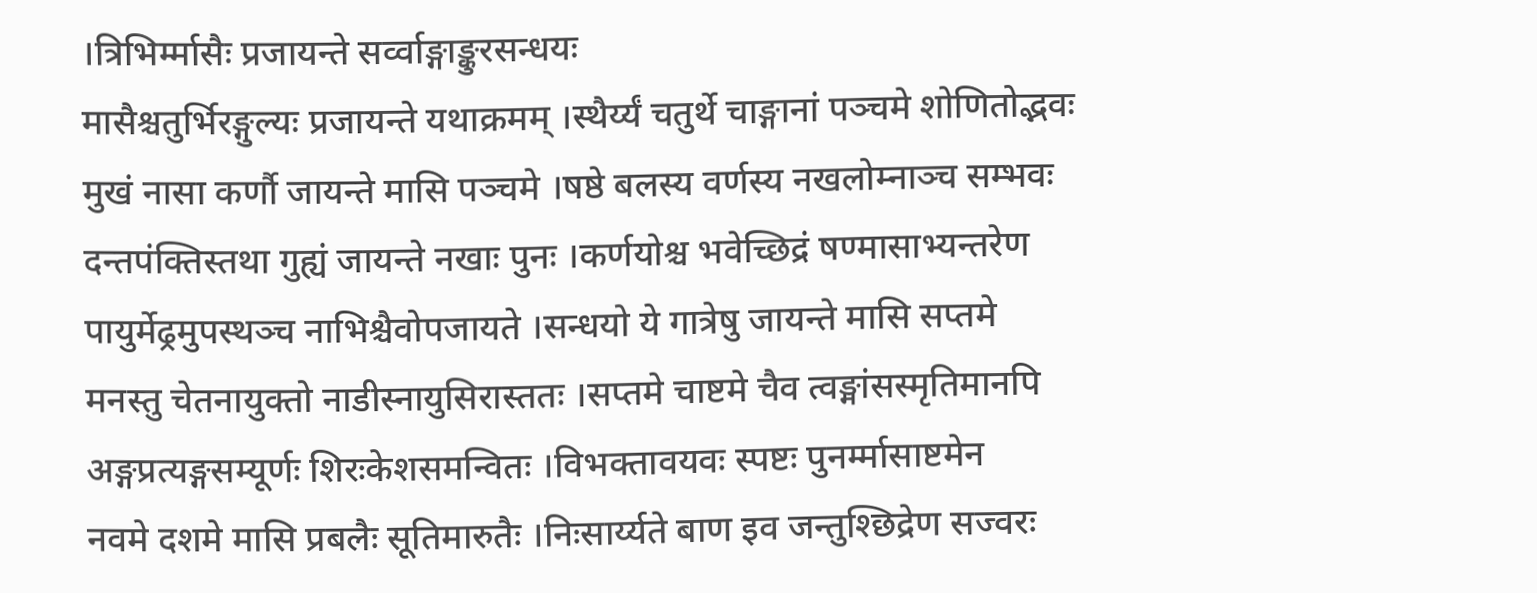।त्रिभिर्म्मासैः प्रजायन्ते सर्व्वाङ्गाङ्कुरसन्धयः
मासैश्चतुर्भिरङ्गुल्यः प्रजायन्ते यथाक्रमम् ।स्थैर्य्यं चतुर्थे चाङ्गानां पञ्चमे शोणितोद्भवः
मुखं नासा कर्णौ जायन्ते मासि पञ्चमे ।षष्ठे बलस्य वर्णस्य नखलोम्नाञ्च सम्भवः
दन्तपंक्तिस्तथा गुह्यं जायन्ते नखाः पुनः ।कर्णयोश्च भवेच्छिद्रं षण्मासाभ्यन्तरेण
पायुर्मेढ्रमुपस्थञ्च नाभिश्चैवोपजायते ।सन्धयो ये गात्रेषु जायन्ते मासि सप्तमे
मनस्तु चेतनायुक्तो नाडीस्नायुसिरास्ततः ।सप्तमे चाष्टमे चैव त्वङ्मांसस्मृतिमानपि
अङ्गप्रत्यङ्गसम्यूर्णः शिरःकेशसमन्वितः ।विभक्तावयवः स्पष्टः पुनर्म्मासाष्टमेन
नवमे दशमे मासि प्रबलैः सूतिमारुतैः ।निःसार्य्यते बाण इव जन्तुश्छिद्रेण सज्वरः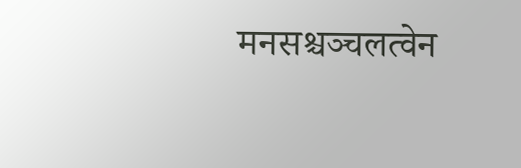मनसश्चञ्चलत्वेन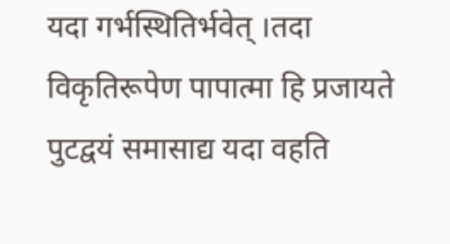यदा गर्भस्थितिर्भवेत् ।तदा विकृतिरूपेण पापात्मा हि प्रजायते
पुटद्वयं समासाद्य यदा वहति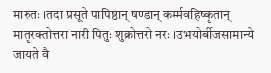मारुतः ।तदा प्रसूते पापिष्ठान् षण्डान् कर्म्मवहिष्कृतान्
मातृरक्तोत्तरा नारी पितुः शुक्रोत्तरो नरः ।उभयोर्बीजसामान्ये जायते वै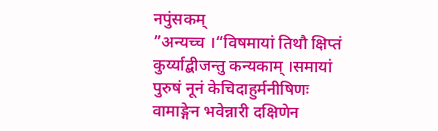नपुंसकम्
”अन्यच्च ।“विषमायां तिथौ क्षिप्तं कुर्य्याद्बीजन्तु कन्यकाम् ।समायां पुरुषं नूनं केचिदाहुर्मनीषिणः
वामाङ्गेन भवेन्नारी दक्षिणेन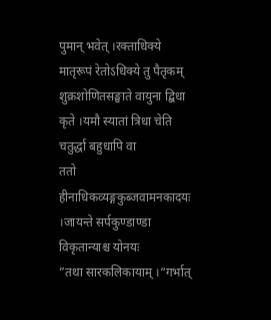पुमान् भवेत् ।रक्ताधिक्ये मातृरूपं रेतोऽधिक्ये तु पैतृकम्
शुक्रशोणितसङ्घाते वायुना द्बिधा कृते ।यमौ स्यातां त्रिधा चेति चतुर्द्धा बहुधापि वा
ततो हीनाधिकव्यङ्गकुब्जवामनकादयः ।जायन्ते सर्पकुण्डाण्डा विकृतान्याश्च योनयः
”तथा सारकलिकायाम् ।“गर्भात्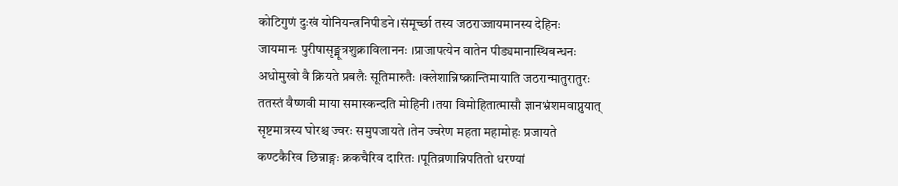कोटिगुणं दुःखं योनियन्त्रनिपीडने ।संमूर्च्छा तस्य जठराज्जायमानस्य देहिनः
जायमानः पुरीषासृङ्मूत्रशुक्राविलाननः ।प्राजापत्येन वातेन पीड्यमानास्थिबन्धनः
अधोमुखो वै क्रियते प्रबलैः सूतिमारुतैः ।क्लेशान्निष्क्रान्तिमायाति जठरान्मातुरातुरः
ततस्तं वैष्णवी माया समास्कन्दति मोहिनी ।तया विमोहितात्मासौ ज्ञानभ्रंशमवाप्नुयात्
सृष्टमात्रस्य घोरश्च ज्वरः समुपजायते ।तेन ज्वरेण महता महामोहः प्रजायते
कण्टकैरिव छिन्नाङ्गः क्रकचैरिव दारितः ।पूतिव्रणान्निपतितो धरण्यां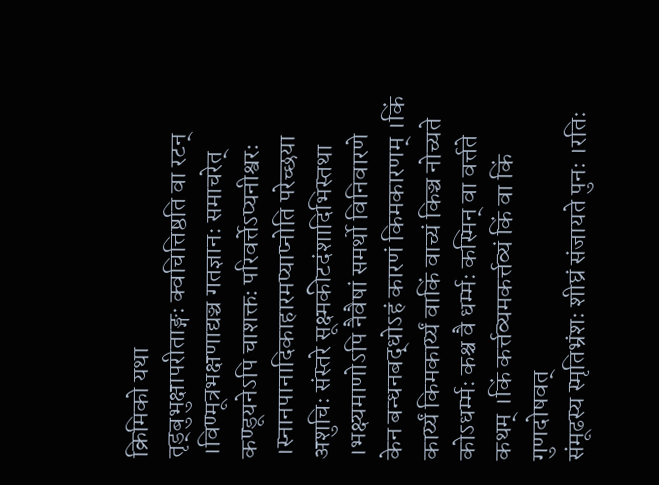क्रिमिको यथा
तृड्बुभुक्षापरीताङ्गः क्वचित्तिष्ठति वा रटन् ।विण्मूत्रभक्षणाद्यञ्च गतज्ञानः समाचरेत्
कण्डूयनेऽपि चाशक्तः परिवर्त्तेऽप्यनीश्वरः ।स्नानपानादिकाहारमप्याप्नोति परेच्छया
अशुचिः संस्तरे सूक्ष्मकीटदंशादिभिस्तथा ।भक्ष्यमाणोऽपि नैवैषां समर्थो विनिवारणे
केन बन्धनबद्धोऽहं कारणं किमकारणम् ।किं कार्य्यं किमकार्य्यं वाकिं वाच्यं किञ्च नोच्यते
कोऽधर्म्मः कश्च वै धर्म्मः कस्मिन् वा वर्त्तते कथम् ।किं कर्त्तव्यमकर्त्तव्यं किं वा किं गुणदोषवत्
संमूढस्य स्मृतिभ्रंशः शीघ्रं संजायते पुनः ।रतिः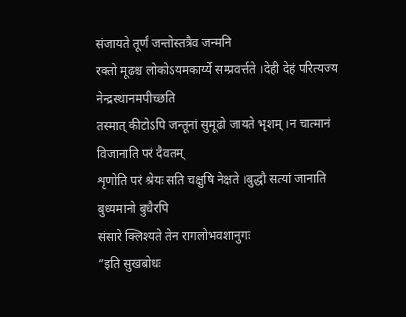संजायते तूर्णं जन्तोस्तत्रैव जन्मनि
रक्तो मूढश्च लोकोऽयमकार्य्ये सम्प्रवर्त्तते ।देही देहं परित्यज्य नेन्द्रस्थानमपीच्छति
तस्मात् कीटोऽपि जन्तूनां सुमूढो जायते भृशम् ।न चात्मानं विजानाति परं दैवतम्
शृणोति परं श्रेयः सति चक्षुषि नेक्षते ।बुद्धौ सत्यां जानाति बुध्यमानो बुधैरपि
संसारे क्लिश्यते तेन रागलोभवशानुगः
”इति सुखबोधः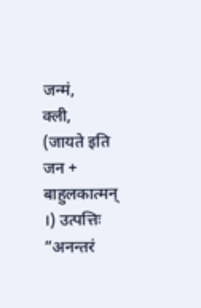जन्मं,
क्ली,
(जायते इति जन + बाहुलकात्मन् ।) उत्पत्तिः “अनन्तरं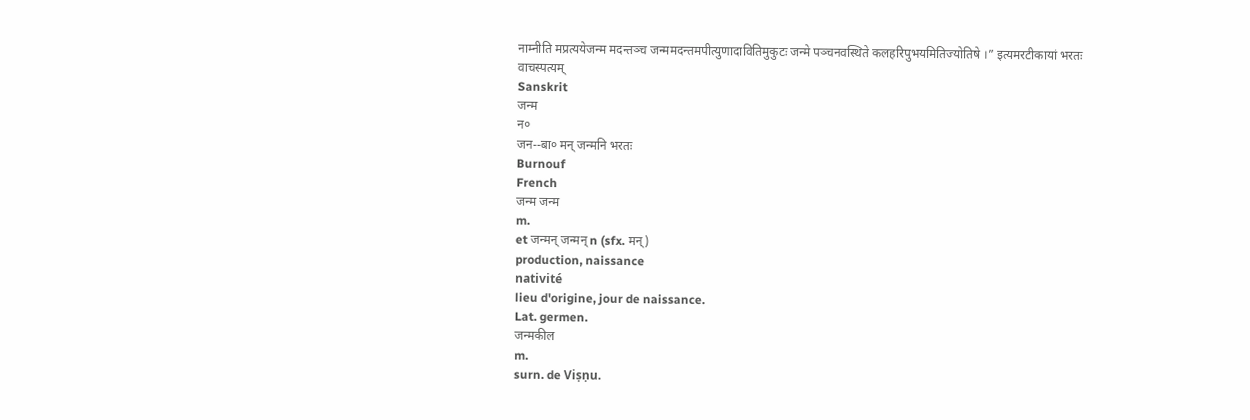नाम्नीति मप्रत्ययेजन्म मदन्तञ्च जन्ममदन्तमपीत्युणादावितिमुकुटः जन्मे पञ्चनवस्थिते कलहरिपुभयमितिज्योतिषे ।” इत्यमरटीकायां भरतः
वाचस्पत्यम्
Sanskrit
जन्म
न०
जन--बा० मन् जन्मनि भरतः
Burnouf
French
जन्म जन्म
m.
et जन्मन् जन्मन् n (sfx. मन्)
production, naissance
nativité
lieu d'origine, jour de naissance.
Lat. germen.
जन्मकील
m.
surn. de Viṣṇu.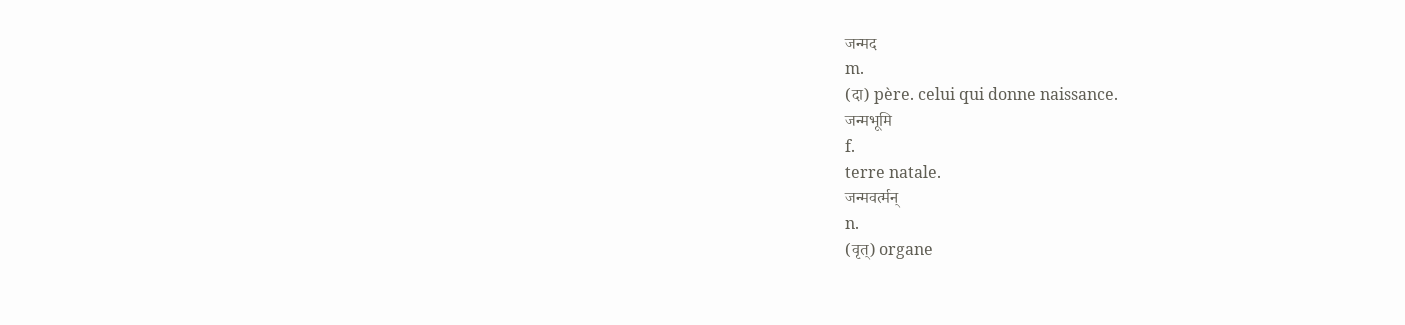जन्मद
m.
(दा) père. celui qui donne naissance.
जन्मभूमि
f.
terre natale.
जन्मवर्त्मन्
n.
(वृत्) organe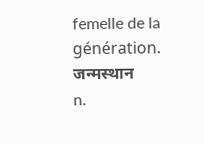femelle de la génération.
जन्मस्थान
n.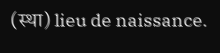(स्था) lieu de naissance.